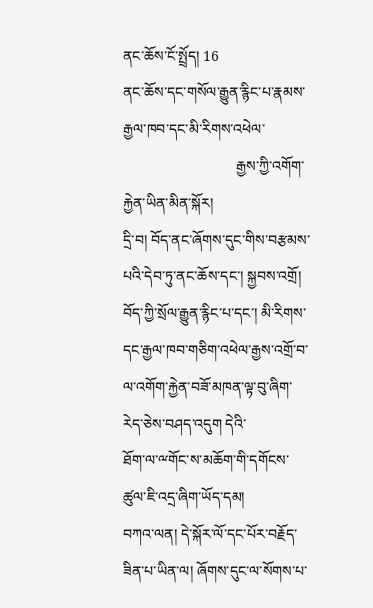ནང་ཆོས་ངོ་སྤྲོད། 16
ནང་ཆོས་དང་གསོལ་རྒྱུན་རྙིང་པ་རྣམས་རྒྱལ་ཁབ་དང་མི་རིགས་འཕེལ་
                               རྒྱས་ཀྱི་འགོག་རྐྱེན་ཡིན་མིན་སྐོར།
དྲི་བ། བོད་ནང་ཞོགས་དུང་གིས་བརྩམས་པའི་དེབ་ཏུ་ནང་ཆོས་དང་། སྐྱབས་འགྲོ། བོད་ཀྱི་སྲོལ་རྒྱུན་རྙིང་པ་དང་། མི་རིགས་དང་རྒྱལ་ཁབ་གཅིག་འཕེལ་རྒྱས་འགྲོ་བ་ལ་འགོག་རྐྱེན་བཟོ་མཁན་ལྟ་བུ་ཞིག་རེད་ཅེས་བཤད་འདུག དེའི་
ཐོག་ལ་ྋགོང་ས་མཆོག་གི་དགོངས་ཚུལ་ཇི་འདྲ་ཞིག་ཡོད་དམ།
བཀའ་ལན། དེ་སྐོར་ལོ་དང་པོར་བརྗོད་ཟིན་པ་ཡིན་ལ། ཞོགས་དུང་ལ་སོགས་པ་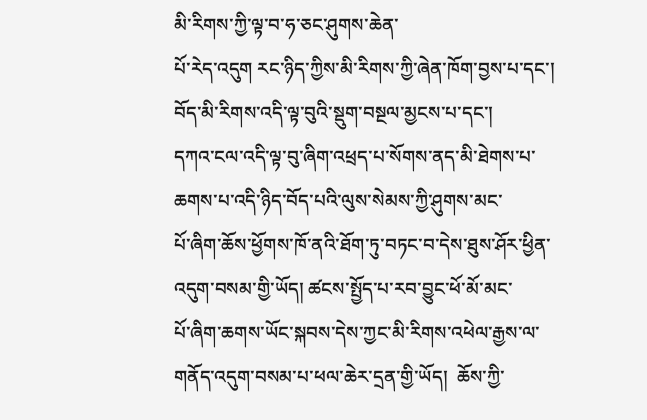མི་རིགས་ཀྱི་ལྟ་བ་ཧ་ཅང་ཤུགས་ཆེན་
པོ་རེད་འདུག རང་ཉིད་ཀྱིས་མི་རིགས་ཀྱི་ཞེན་ཁོག་བྱས་པ་དང་། བོད་མི་རིགས་འདི་ལྟ་བུའི་སྡུག་བསྔལ་མྱངས་པ་དང་།
དཀའ་ངལ་འདི་ལྟ་བུ་ཞིག་འཕྲད་པ་སོགས་ནད་མི་ཐེགས་པ་ཆགས་པ་འདི་ཉིད་བོད་པའི་ལུས་སེམས་ཀྱི་ཤུགས་མང་
པོ་ཞིག་ཆོས་ཕྱོགས་ཁོ་ནའི་ཐོག་ཏུ་བཏང་བ་དེས་ཐུས་ཤོར་ཕྱིན་འདུག་བསམ་གྱི་ཡོད། ཚངས་སྤྱོད་པ་རབ་བྱུང་ཕོ་མོ་མང་
པོ་ཞིག་ཆགས་ཡོང་སྐབས་དེས་ཀྱང་མི་རིགས་འཕེལ་རྒྱས་ལ་གནོད་འདུག་བསམ་པ་ཕལ་ཆེར་དྲན་གྱི་ཡོད།  ཆོས་ཀྱི་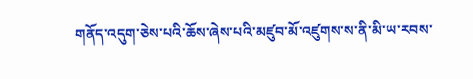གནོད་འདུག་ཅེས་པའི་ཆོས་ཞེས་པའི་མཛུབ་མོ་འཛུགས་ས་ནི་མི་ཡ་རབས་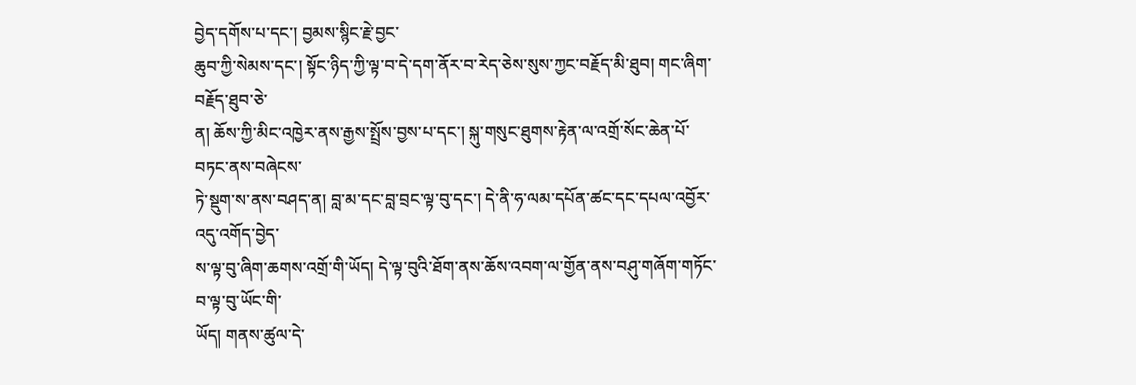བྱེད་དགོས་པ་དང་། བྱམས་སྙིང་རྗེ་བྱང་
ཆུབ་ཀྱི་སེམས་དང་། སྟོང་ཉིད་ཀྱི་ལྟ་བ་དེ་དག་ནོར་བ་རེད་ཅེས་སུས་ཀྱང་བརྗོད་མི་ཐུབ། གང་ཞིག་བརྗོད་ཐུབ་ཅེ་
ན། ཆོས་ཀྱི་མིང་འཁྱེར་ནས་རྒྱས་སྤྲོས་བྱས་པ་དང་། སྐུ་གསུང་ཐུགས་རྟེན་ལ་འགྲོ་སོང་ཆེན་པོ་བཏང་ནས་བཞེངས་
ཏེ་སྡུག་ས་ནས་བཤད་ན། བླ་མ་དང་བླ་བྲང་ལྟ་བུ་དང་། དེ་ནི་ཧ་ལམ་དཔོན་ཚང་དང་དཔལ་འབྱོར་འདུ་འགོད་བྱེད་
ས་ལྟ་བུ་ཞིག་ཆགས་འགྲོ་གི་ཡོད། དེ་ལྟ་བུའི་ཐོག་ནས་ཆོས་འབག་ལ་གྱོན་ནས་བཤུ་གཞོག་གཏོང་བ་ལྟ་བུ་ཡོང་གི་
ཡོད། གནས་ཚུལ་དེ་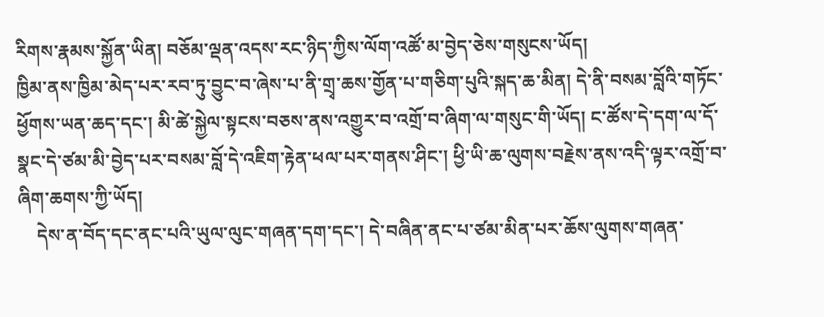རིགས་རྣམས་སྐྱོན་ཡིན། བཅོམ་ལྡན་འདས་རང་ཉིད་ཀྱིས་ལོག་འཚོ་མ་བྱེད་ཅེས་གསུངས་ཡོད།
ཁྱིམ་ནས་ཁྱིམ་མེད་པར་རབ་ཏུ་བྱུང་བ་ཞེས་པ་ནི་གྲྭ་ཆས་གྱོན་པ་གཅིག་པུའི་སྐད་ཆ་མིན། དེ་ནི་བསམ་བློའི་གཏོང་
ཕྱོགས་ཡན་ཆད་དང་། མི་ཚེ་སྐྱེལ་སྟངས་བཅས་ནས་འགྱུར་བ་འགྲོ་བ་ཞིག་ལ་གསུང་གི་ཡོད། ང་ཚོས་དེ་དག་ལ་དོ་
སྣང་དེ་ཙམ་མི་བྱེད་པར་བསམ་བློ་དེ་འཇིག་རྟེན་ཕལ་པར་གནས་ཤིང་། ཕྱི་ཡི་ཆ་ལུགས་བརྗེས་ནས་འདི་ལྟར་འགྲོ་བ་
ཞིག་ཆགས་ཀྱི་ཡོད།
    དེས་ན་བོད་དང་ནང་པའི་ཡུལ་ལུང་གཞན་དག་དང་། དེ་བཞིན་ནང་པ་ཙམ་མིན་པར་ཆོས་ལུགས་གཞན་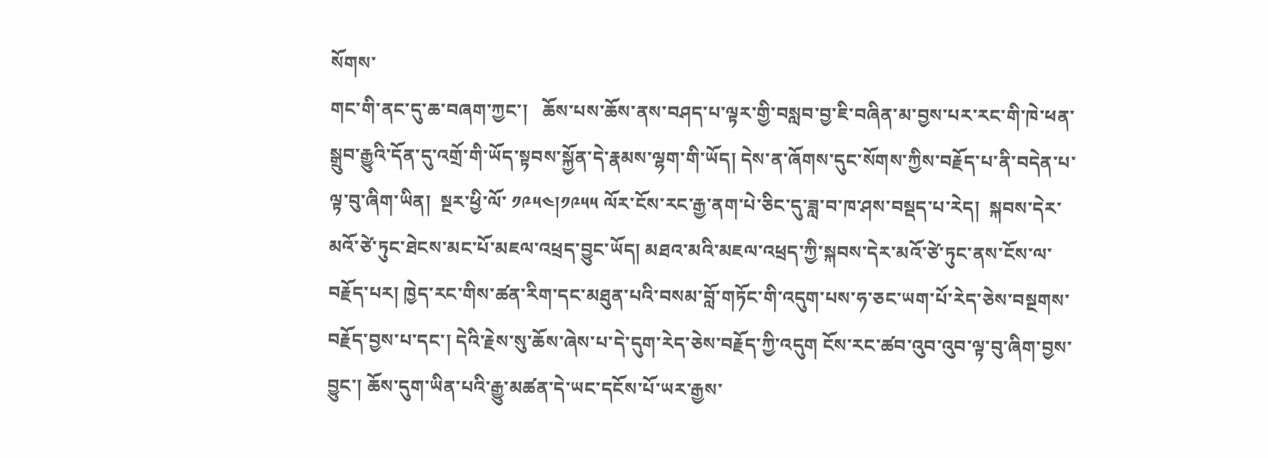སོགས་
གང་གི་ནང་དུ་ཆ་བཞག་ཀྱང་།   ཆོས་པས་ཆོས་ནས་བཤད་པ་ལྟར་གྱི་བསླབ་བྱ་ཇི་བཞིན་མ་བྱས་པར་རང་གི་ཁེ་ཕན་
སྒྲུབ་རྒྱུའི་དོན་དུ་འགྲོ་གི་ཡོད་སྟབས་སྐྱོན་དེ་རྣམས་ལྷག་གི་ཡོད། དེས་ན་ཞོགས་དུང་སོགས་ཀྱིས་བརྗོད་པ་ནི་བདེན་པ་
ལྟ་བུ་ཞིག་ཡིན།  སྔར་ཕྱི་ལོ་ ༡༩༥༤།༡༩༥༥ ལོར་ངོས་རང་རྒྱ་ནག་པེ་ཅིང་དུ་ཟླ་བ་ཁ་ཤས་བསྡད་པ་རེད།  སྐབས་དེར་
མའོ་ཙེ་ཏུང་ཐེངས་མང་པོ་མཇལ་འཕྲད་བྱུང་ཡོད། མཐའ་མའི་མཇལ་འཕྲད་ཀྱི་སྐབས་དེར་མའོ་ཙེ་ཏུང་ནས་ངོས་ལ་
བརྗོད་པར། ཁྱེད་རང་གིས་ཚན་རིག་དང་མཐུན་པའི་བསམ་བློ་གཏོང་གི་འདུག་པས་ཧ་ཅང་ཡག་པོ་རེད་ཅེས་བསྔགས་
བརྗོད་བྱས་པ་དང་། དེའི་རྗེས་སུ་ཆོས་ཞེས་པ་དེ་དུག་རེད་ཅེས་བརྗོད་ཀྱི་འདུག ངོས་རང་ཚབ་འུབ་འུབ་ལྟ་བུ་ཞིག་བྱས་
བྱུང་། ཆོས་དུག་ཡིན་པའི་རྒྱུ་མཚན་དེ་ཡང་དངོས་པོ་ཡར་རྒྱས་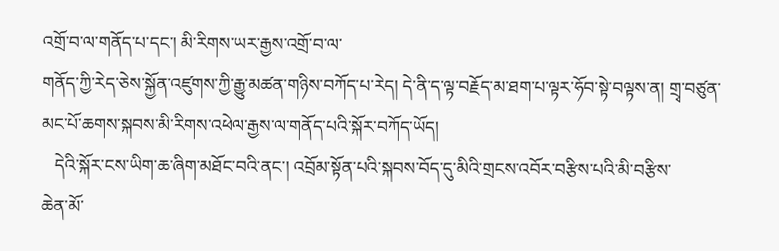འགྲོ་བ་ལ་གནོད་པ་དང་། མི་རིགས་ཡར་རྒྱས་འགྲོ་བ་ལ་
གནོད་ཀྱི་རེད་ཅེས་སྐྱོན་འཛུགས་ཀྱི་རྒྱུ་མཚན་གཉིས་བཀོད་པ་རེད། དེ་ནི་ད་ལྟ་བརྗོད་མ་ཐག་པ་ལྟར་ཧོབ་སྟེ་བལྟས་ན། གྲྭ་བཙུན་མང་པོ་ཆགས་སྐབས་མི་རིགས་འཕེལ་རྒྱས་ལ་གནོད་པའི་སྐོར་བཀོད་ཡོད།
   དེའི་སྐོར་ངས་ཡིག་ཆ་ཞིག་མཐོང་བའི་ནང་། འབྲོམ་སྟོན་པའི་སྐབས་བོད་དུ་མིའི་གྲངས་འབོར་བརྩིས་པའི་མི་བརྩིས་
ཆེན་མོ་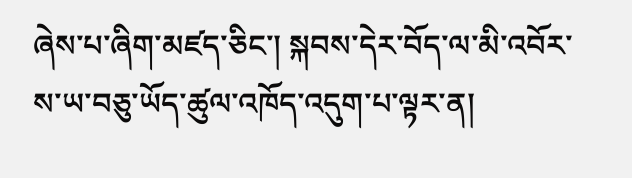ཞེས་པ་ཞིག་མཛད་ཅིང་། སྐབས་དེར་བོད་ལ་མི་འབོར་ས་ཡ་བཅུ་ཡོད་ཚུལ་འཁོད་འདུག་པ་ལྟར་ན།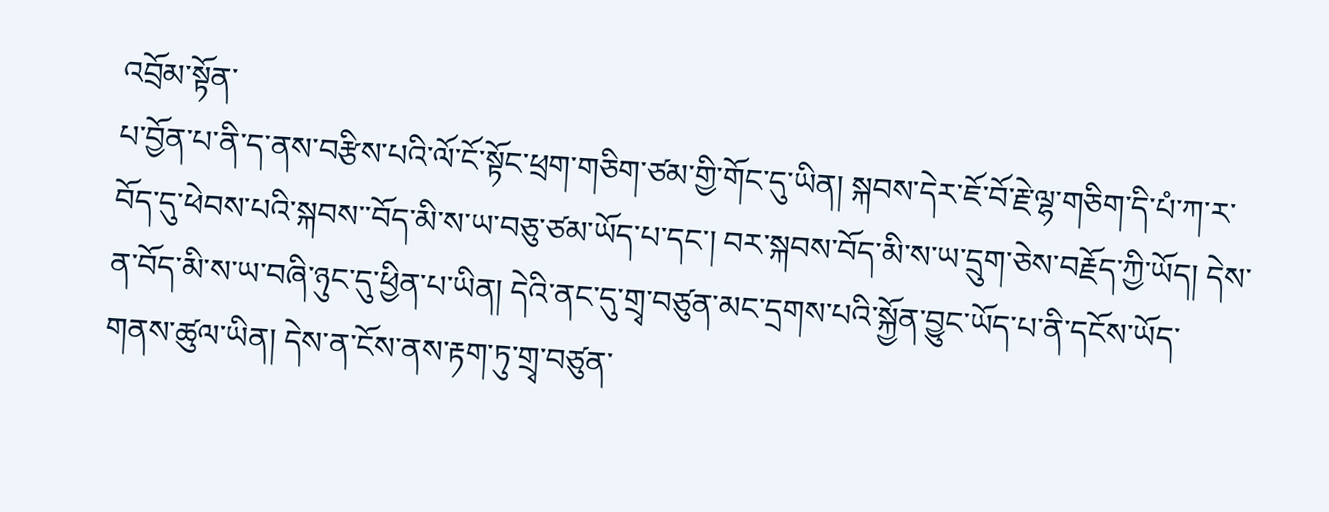འབྲོམ་སྟོན་
པ་བྱོན་པ་ནི་ད་ནས་བརྩིས་པའི་ལོ་ངོ་སྟོང་ཕྲག་གཅིག་ཙམ་གྱི་གོང་དུ་ཡིན། སྐབས་དེར་ཇོ་བོ་རྗེ་ལྷ་གཅིག་དི་པཾ་ཀ་ར་
བོད་དུ་ཕེབས་པའི་སྐབས་་བོད་མི་ས་ཡ་བཅུ་ཙམ་ཡོད་པ་དང་། བར་སྐབས་བོད་མི་ས་ཡ་དྲུག་ཅེས་བརྗོད་ཀྱི་ཡོད། དེས་
ན་བོད་མི་ས་ཡ་བཞི་ཉུང་དུ་ཕྱིན་པ་ཡིན། དེའི་ནང་དུ་གྲྭ་བཙུན་མང་དྲགས་པའི་སྐྱོན་བྱུང་ཡོད་པ་ནི་དངོས་ཡོད་
གནས་ཚུལ་ཡིན། དེས་ན་ངོས་ནས་རྟག་ཏུ་གྲྭ་བཙུན་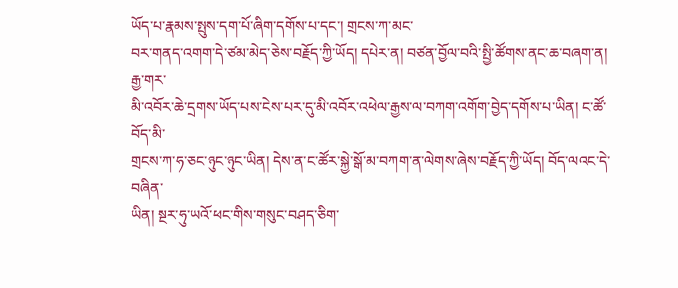ཡོད་པ་རྣམས་སྤུས་དག་པོ་ཞིག་དགོས་པ་དང་། གྲངས་ཀ་མང་
བར་གནད་འགག་དེ་ཙམ་མེད་ཅེས་བརྗོད་ཀྱི་ཡོད། དཔེར་ན། བཙན་བྱོལ་བའི་སྤྱི་ཚོགས་ནང་ཆ་བཞག་ན། རྒྱ་གར་
མི་འབོར་ཆེ་དྲགས་ཡོད་པས་ངེས་པར་དུ་མི་འབོར་འཕེལ་རྒྱས་ལ་བཀག་འགོག་བྱེད་དགོས་པ་ཡིན། ང་ཚོ་བོད་མི་
གྲངས་ཀ་ཧ་ཅང་ཉུང་ཉུང་ཡིན། དེས་ན་ང་ཚོར་སྐྱེ་སྒོ་མ་བཀག་ན་ལེགས་ཞེས་བརྗོད་ཀྱི་ཡོད། བོད་ལའང་དེ་བཞིན་
ཡིན། སྔར་ཧུ་ཡའོ་ཕང་གིས་གསུང་བཤད་ཅིག་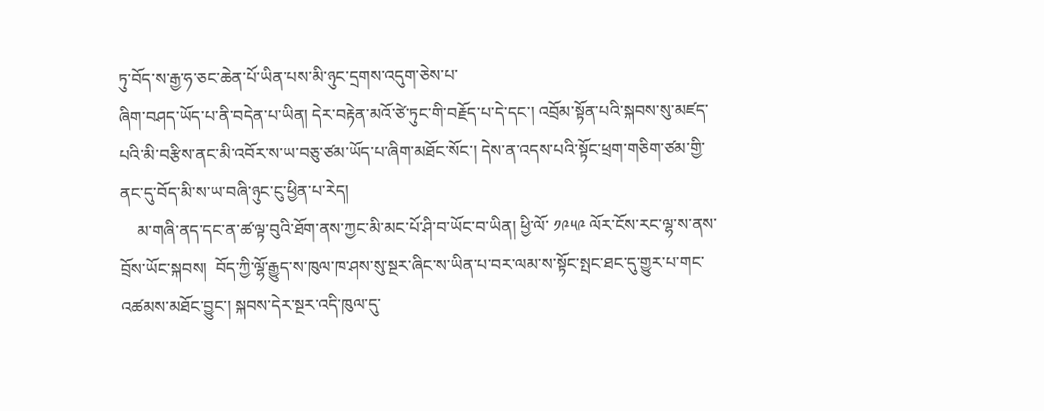ཏུ་བོད་ས་རྒྱ་ཧ་ཅང་ཆེན་པོ་ཡིན་པས་མི་ཉུང་དྲགས་འདུག་ཅེས་པ་
ཞིག་བཤད་ཡོད་པ་ནི་བདེན་པ་ཡིན། དེར་བརྟེན་མའོ་ཙེ་ཏུང་གི་བརྗོད་པ་དེ་དང་། འབྲོམ་སྟོན་པའི་སྐབས་སུ་མཛད་
པའི་མི་བརྩིས་ནང་མི་འབོར་ས་ཡ་བཅུ་ཙམ་ཡོད་པ་ཞིག་མཐོང་སོང་། དེས་ན་འདས་པའི་སྟོང་ཕྲག་གཅིག་ཙམ་གྱི་
ནང་དུ་བོད་མི་ས་ཡ་བཞི་ཉུང་ངུ་ཕྱིན་པ་རེད།
    མ་གཞི་ནད་དང་ན་ཚ་ལྟ་བུའི་ཐོག་ནས་ཀྱང་མི་མང་པོ་ཤི་བ་ཡོང་བ་ཡིན། ཕྱི་ལོ་ ༡༩༥༩ ལོར་ངོས་རང་ལྷ་ས་ནས་
བྲོས་ཡོང་སྐབས།  བོད་ཀྱི་ལྷོ་རྒྱུད་ས་ཁུལ་ཁ་ཤས་སུ་སྔར་ཞིང་ས་ཡིན་པ་བར་ལམ་ས་སྟོང་སྤང་ཐང་དུ་གྱུར་པ་གང་
འཚམས་མཐོང་བྱུང་། སྐབས་དེར་སྔར་འདི་ཁུལ་དུ་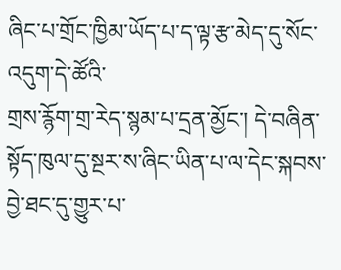ཞིང་པ་གྲོང་ཁྱིམ་ཡོད་པ་ད་ལྟ་རྩ་མེད་དུ་སོང་འདུག་དེ་ཚོའི་
གྲས་རྙོག་གྲ་རེད་སྙམ་པ་དྲན་མྱོང་། དེ་བཞིན་སྟོད་ཁུལ་དུ་སྔར་ས་ཞིང་ཡིན་པ་ལ་དེང་སྐབས་བྱེ་ཐང་དུ་གྱུར་པ་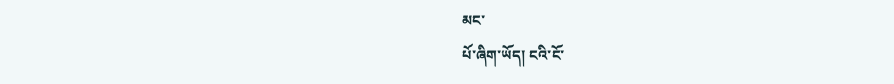མང་
པོ་ཞིག་ཡོད། ངའི་ངོ་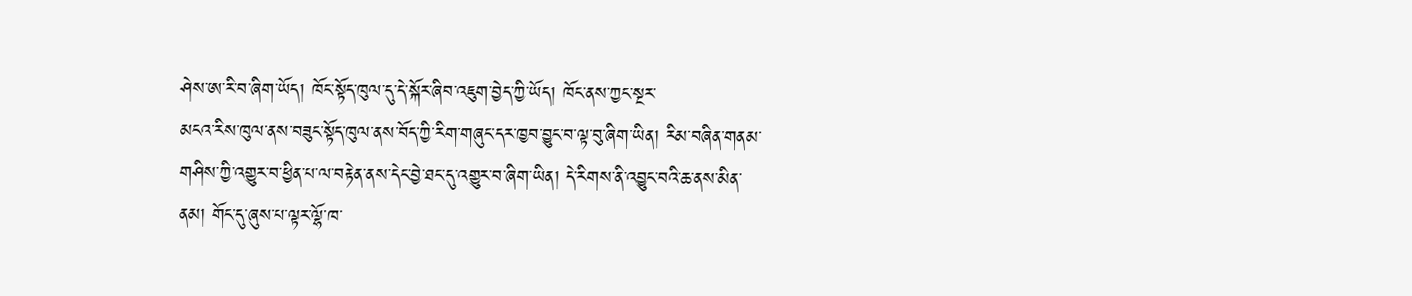ཤེས་ཨ་རི་བ་ཞིག་ཡོད། ཁོང་སྟོད་ཁུལ་དུ་དེ་སྐོར་ཞིབ་འཇུག་བྱེད་ཀྱི་ཡོད། ཁོང་ནས་ཀྱང་སྔར་
མངའ་རིས་ཁུལ་ནས་བཟུང་སྟོད་ཁུལ་ནས་བོད་ཀྱི་རིག་གཞུང་དར་ཁྱབ་བྱུང་བ་ལྟ་བུ་ཞིག་ཡིན། རིམ་བཞིན་གནམ་
གཤིས་ཀྱི་འགྱུར་བ་ཕྱིན་པ་ལ་བརྟེན་ནས་དེང་བྱེ་ཐང་དུ་འགྱུར་བ་ཞིག་ཡིན། དེ་རིགས་ནི་འབྱུང་བའི་ཆ་ནས་མིན་
ནམ། གོང་དུ་ཞུས་པ་ལྟར་ལྷོ་ཁ་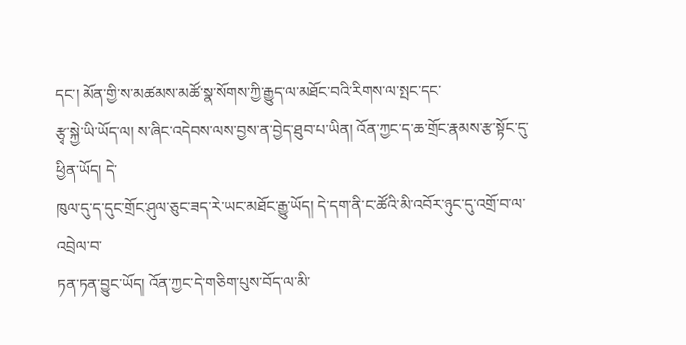དང་། མོན་གྱི་ས་མཚམས་མཚོ་སྣ་སོགས་ཀྱི་རྒྱུད་ལ་མཐོང་བའི་རིགས་ལ་སྤང་དང་
རྩྭ་སྐྱེ་ཡི་ཡོད་ལ། ས་ཞིང་འདེབས་ལས་བྱས་ན་བྱེད་ཐུབ་པ་ཡིན། འོན་ཀྱང་ད་ཆ་གྲོང་རྣམས་རྩ་སྟོང་དུ་ཕྱིན་ཡོད། དེ་
ཁུལ་དུ་ད་དུང་གྲོང་ཤུལ་ཅུང་ཟད་རེ་ཡང་མཐོང་རྒྱུ་ཡོད། དེ་དག་ནི་ང་ཚོའི་མི་འབོར་ཉུང་དུ་འགྲོ་བ་ལ་འབྲེལ་བ་
ཏན་ཏན་བྱུང་ཡོད། འོན་ཀྱང་དེ་གཅིག་པུས་བོད་ལ་མི་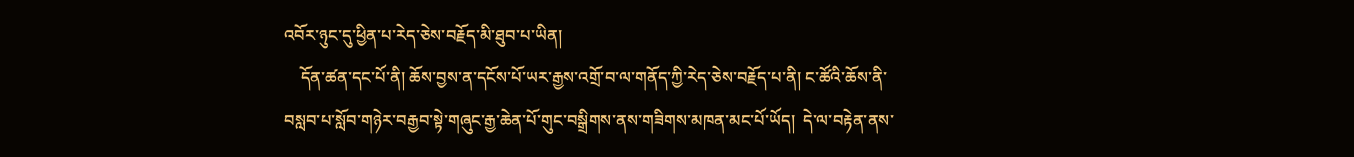འབོར་ཉུང་དུ་ཕྱིན་པ་རེད་ཅེས་བརྗོད་མི་ཐུབ་པ་ཡིན།
    དོན་ཚན་དང་པོ་ནི། ཆོས་བྱས་ན་དངོས་པོ་ཡར་རྒྱས་འགྲོ་བ་ལ་གནོད་ཀྱི་རེད་ཅེས་བརྗོད་པ་ནི། ང་ཚོའི་ཆོས་ནི་
བསླབ་པ་སློབ་གཉེར་བརྒྱབ་སྟེ་གཞུང་རྒྱ་ཆེན་པོ་གུང་བསྒྲིགས་ནས་གཟིགས་མཁན་མང་པོ་ཡོད།  དེ་ལ་བརྟེན་ནས་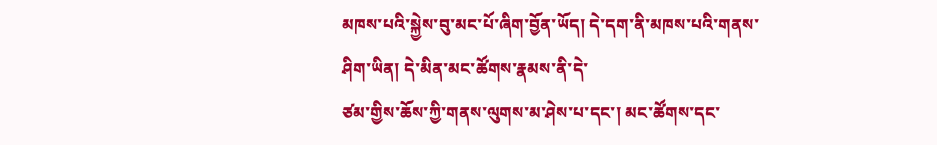མཁས་པའི་སྐྱེས་བུ་མང་པོ་ཞིག་བྱོན་ཡོད། དེ་དག་ནི་མཁས་པའི་གནས་ཤིག་ཡིན། དེ་མིན་མང་ཚོགས་རྣམས་ནི་དེ་
ཙམ་གྱིས་ཆོས་ཀྱི་གནས་ལུགས་མ་ཤེས་པ་དང་། མང་ཚོགས་དང་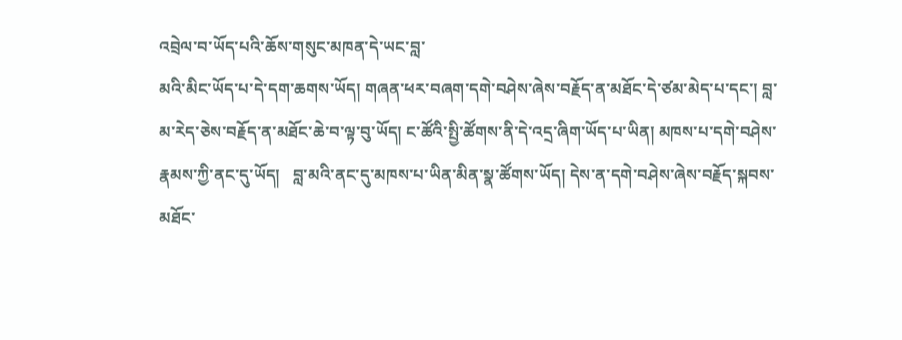འབྲེལ་བ་ཡོད་པའི་ཆོས་གསུང་མཁན་དེ་ཡང་བླ་
མའི་མིང་ཡོད་པ་དེ་དག་ཆགས་ཡོད། གཞན་ཕར་བཞག་དགེ་བཤེས་ཞེས་བརྗོད་ན་མཐོང་དེ་ཙམ་མེད་པ་དང་། བླ་
མ་རེད་ཅེས་བརྗོད་ན་མཐོང་ཆེ་བ་ལྟ་བུ་ཡོད། ང་ཚོའི་སྤྱི་ཚོགས་ནི་དེ་འདྲ་ཞིག་ཡོད་པ་ཡིན། མཁས་པ་དགེ་བཤེས་
རྣམས་ཀྱི་ནང་དུ་ཡོད།   བླ་མའི་ནང་དུ་མཁས་པ་ཡིན་མིན་སྣ་ཚོགས་ཡོད། དེས་ན་དགེ་བཤེས་ཞེས་བརྗོད་སྐབས་
མཐོང་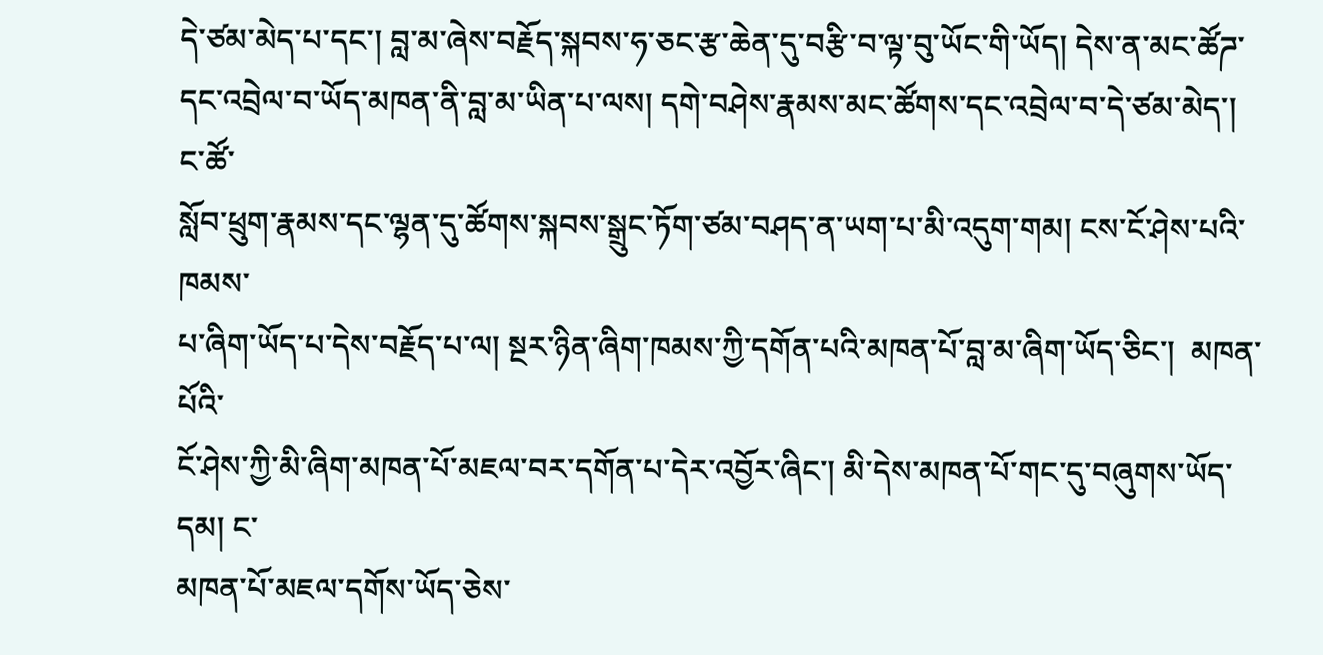དེ་ཙམ་མེད་པ་དང་། བླ་མ་ཞེས་བརྗོད་སྐབས་ཧ་ཅང་རྩ་ཆེན་དུ་བརྩི་བ་ལྟ་བུ་ཡོང་གི་ཡོད། དེས་ན་མང་ཚོཌ་
དང་འབྲེལ་བ་ཡོད་མཁན་ནི་བླ་མ་ཡིན་པ་ལས། དགེ་བཤེས་རྣམས་མང་ཚོགས་དང་འབྲེལ་བ་དེ་ཙམ་མེད་། ང་ཚོ་
སློབ་ཕྲུག་རྣམས་དང་ལྷན་དུ་ཚོགས་སྐབས་སྒྲུང་ཏོག་ཙམ་བཤད་ན་ཡག་པ་མི་འདུག་གམ། ངས་ངོ་ཤེས་པའི་ཁམས་
པ་ཞིག་ཡོད་པ་དེས་བརྗོད་པ་ལ། སྔར་ཉིན་ཞིག་ཁམས་ཀྱི་དགོན་པའི་མཁན་པོ་བླ་མ་ཞིག་ཡོད་ཅིང་།  མཁན་པོའི་
ངོ་ཤེས་ཀྱི་མི་ཞིག་མཁན་པོ་མཇལ་བར་དགོན་པ་དེར་འབྱོར་ཞིང་། མི་དེས་མཁན་པོ་གང་དུ་བཞུགས་ཡོད་དམ། ང་
མཁན་པོ་མཇལ་དགོས་ཡོད་ཅེས་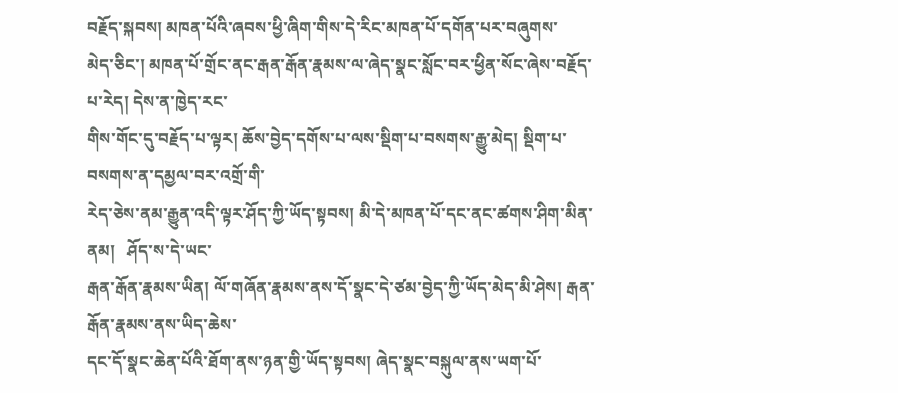བརྗོད་སྐབས། མཁན་པོའི་ཞབས་ཕྱི་ཞིག་གིས་དེ་རིང་མཁན་པོ་དགོན་པར་བཞུགས་
མེད་ཅིང་། མཁན་པོ་གྲོང་ནང་རྒན་རྒོན་རྣམས་ལ་ཞེད་སྣང་སློང་བར་ཕྱིན་སོང་ཞེས་བརྗོད་པ་རེད། དེས་ན་ཁྱེད་རང་
གིས་གོང་དུ་བརྗོད་པ་ལྟར། ཆོས་བྱེད་དགོས་པ་ལས་སྡིག་པ་བསགས་རྒྱུ་མེད། སྡིག་པ་བསགས་ན་དམྱལ་བར་འགྲོ་གི་
རེད་ཅེས་ནམ་རྒྱུན་འདི་ལྟར་ཤོད་ཀྱི་ཡོད་སྟབས། མི་དེ་མཁན་པོ་དང་ནང་ཚགས་ཤིག་མིན་ནམ།   ཤོད་ས་དེ་ཡང་
རྒན་རྒོན་རྣམས་ཡིན། ལོ་གཞོན་རྣམས་ནས་དོ་སྣང་དེ་ཙམ་བྱེད་ཀྱི་ཡོད་མེད་མི་ཤེས། རྒན་རྒོན་རྣམས་ནས་ཡིད་ཆེས་
དང་དོ་སྣང་ཆེན་པོའི་ཐོག་ནས་ཉན་གྱི་ཡོད་སྟབས། ཞེད་སྣང་བསྐུལ་ནས་ཡག་པོ་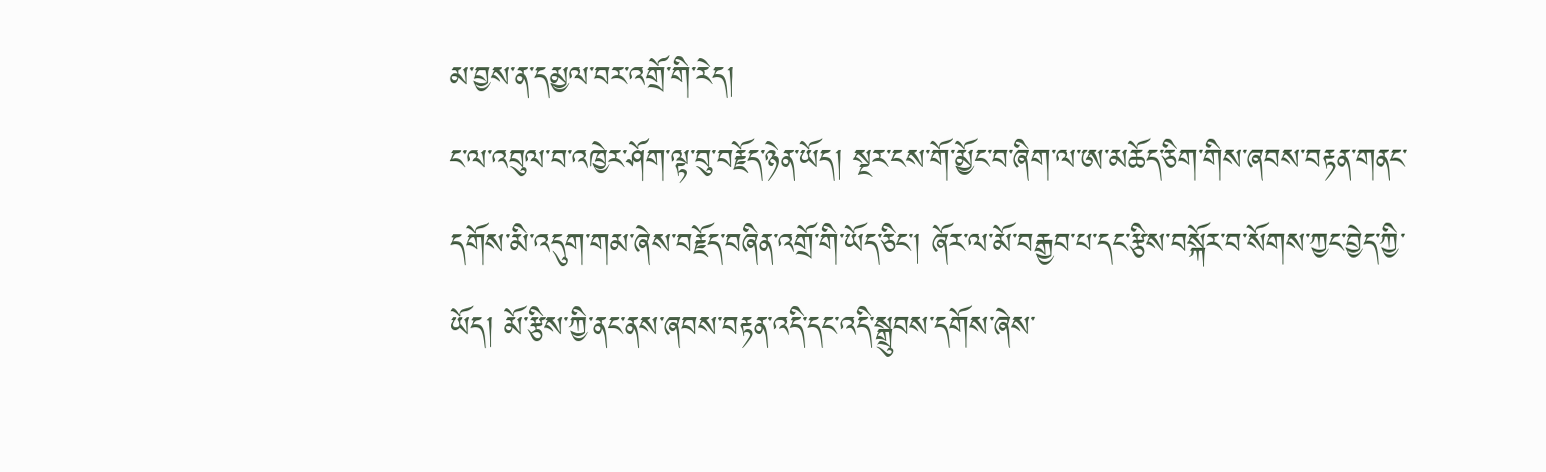མ་བྱས་ན་དམྱལ་བར་འགྲོ་གི་རེད།
ང་ལ་འབུལ་བ་འཁྱེར་ཤོག་ལྟ་བུ་བརྗོད་ཉེན་ཡོད། སྔར་ངས་གོ་མྱོང་བ་ཞིག་ལ་ཨ་མཆོད་ཅིག་གིས་ཞབས་བརྟན་གནང་
དགོས་མི་འདུག་གམ་ཞེས་བརྗོད་བཞིན་འགྲོ་གི་ཡོད་ཅིང་། ཞོར་ལ་མོ་བརྒྱབ་པ་དང་རྩིས་བསྐོར་བ་སོགས་ཀྱང་བྱེད་ཀྱི་
ཡོད། མོ་རྩིས་ཀྱི་ནང་ནས་ཞབས་བརྟན་འདི་དང་འདི་སྒྲུབས་དགོས་ཞེས་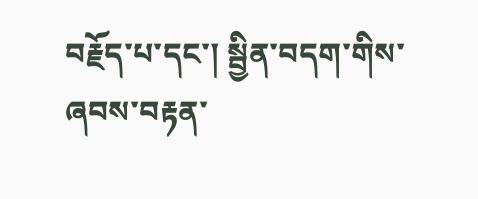བརྗོད་པ་དང་། སྦྱིན་བདག་གིས་ཞབས་བརྟན་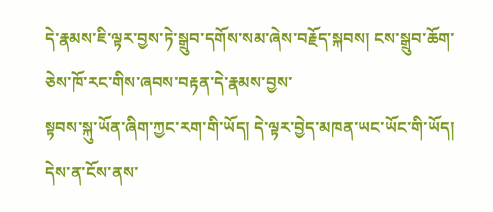དེ་རྣམས་ཇི་ལྟར་བྱས་ཏེ་སྒྲུབ་དགོས་སམ་ཞེས་བརྗོད་སྐབས། ངས་སྒྲུབ་ཆོག་ཅེས་ཁོ་རང་གིས་ཞབས་བརྟན་དེ་རྣམས་བྱས་
སྟབས་སྐུ་ཡོན་ཞིག་ཀྱང་རག་གི་ཡོད། དེ་ལྟར་བྱེད་མཁན་ཡང་ཡོང་གི་ཡོད། དེས་ན་ངོས་ནས་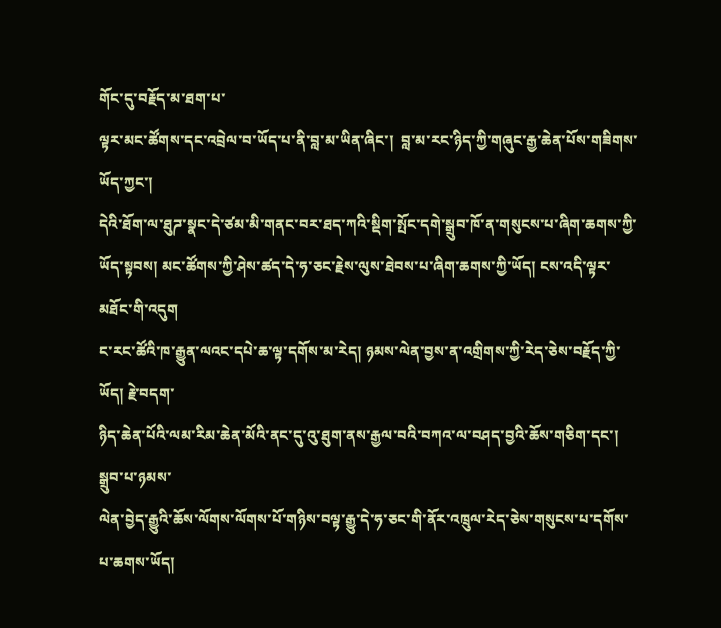གོང་དུ་བརྗོད་མ་ཐག་པ་
ལྟར་མང་ཚོགས་དང་འབྲེལ་བ་ཡོད་པ་ནི་བླ་མ་ཡིན་ཞིང་།  བླ་མ་རང་ཉིད་ཀྱི་གཞུང་རྒྱ་ཆེན་པོས་གཟིགས་ཡོད་ཀྱང་།
དེའི་ཐོག་ལ་ཐུཌ་སྣང་དེ་ཙམ་མི་གནང་བར་ཐད་ཀའི་སྡིག་སྤོང་དགེ་སྒྲུབ་ཁོ་ན་གསུངས་པ་ཞིག་ཆགས་ཀྱི་ཡོད་སྟབས། མང་ཚོགས་ཀྱི་ཤེས་ཚད་དེ་ཧ་ཅང་རྗེས་ལུས་ཐེབས་པ་ཞིག་ཆགས་ཀྱི་ཡོད། ངས་འདི་ལྟར་མཐོང་གི་འདུག
ང་རང་ཚོའི་ཁ་རྒྱུན་ལའང་དཔེ་ཆ་ལྟ་དགོས་མ་རེད། ཉམས་ལེན་བྱས་ན་འགྲིགས་ཀྱི་རེད་ཅེས་བརྗོད་ཀྱི་ཡོད། རྗེ་བདག་
ཉིད་ཆེན་པོའི་ལམ་རིམ་ཆེན་མོའི་ནང་དུ་འུ་ཐུག་ནས་རྒྱལ་བའི་བཀའ་ལ་བཤད་བྱའི་ཆོས་གཅིག་དང་། སྒྲུབ་པ་ཉམས་
ལེན་བྱེད་རྒྱུའི་ཆོས་ལོགས་ལོགས་པོ་གཉིས་བལྟ་རྒྱུ་དེ་ཧ་ཅང་གི་ནོར་འཁྲུལ་རེད་ཅེས་གསུངས་པ་དགོས་པ་ཆགས་ཡོད།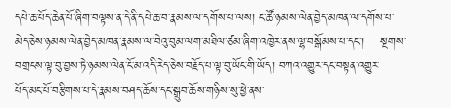དཔེ་ཆ་པོད་ཆེན་པོ་ཞིག་བལྟས་ན་དེ་ནི་དཔེ་ཆ་བ་རྣམས་ལ་དགོས་པ་ལས། ང་ཚོ་ཉམས་ལེན་བྱེད་མཁན་ལ་དགོས་པ་
མེད་ཅེས་ཉམས་ལེན་བྱེད་མཁན་རྣམས་ལ་བེའུ་བུམ་ལག་མཐིལ་ཙམ་ཞིག་འཁྱེར་ནས་ལྷ་བསྒོམས་པ་དང་།    སྔགས་
བགྲངས་ལྟ་བུ་བྱས་ཏེ་ཉམས་ལེན་ངོ་མ་འདི་རེད་ཅེས་བརྗོད་པ་ལྟ་བུ་ཡོང་གི་ཡོད། བཀའ་འགྱུར་དང་བསྟན་འགྱུར་
པོད་མང་པོ་བརྩིགས་པ་དེ་རྣམས་བཤད་ཆོས་དང་སྒྲུབ་ཆོས་གཉིས་སུ་ཕྱེ་ནས་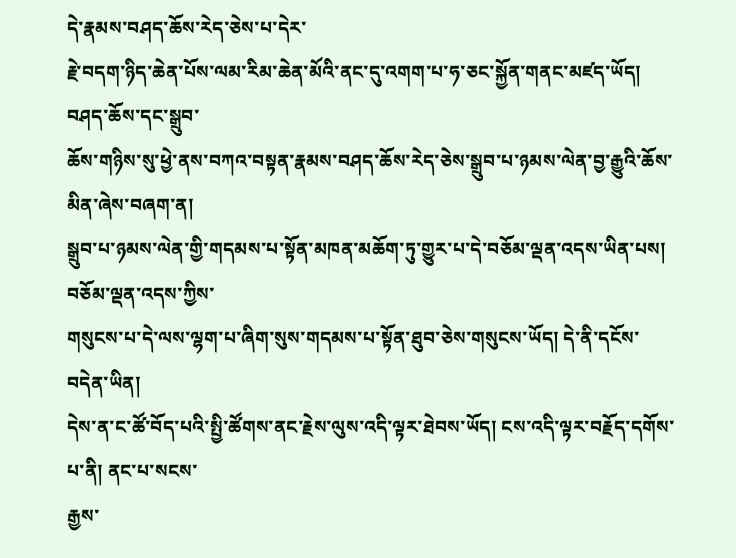དེ་རྣམས་བཤད་ཆོས་རེད་ཅེས་པ་དེར་
རྗེ་བདག་ཉིད་ཆེན་པོས་ལམ་རིམ་ཆེན་མོའི་ནང་དུ་འགག་པ་ཧ་ཅང་སྐྱོན་གནང་མཛད་ཡོད།  བཤད་ཆོས་དང་སྒྲུབ་
ཆོས་གཉིས་སུ་ཕྱེ་ནས་བཀའ་བསྟན་རྣམས་བཤད་ཆོས་རེད་ཅེས་སྒྲུབ་པ་ཉམས་ལེན་བྱ་རྒྱུའི་ཆོས་མིན་ཞེས་བཞག་ན།
སྒྲུབ་པ་ཉམས་ལེན་གྱི་གདམས་པ་སྟོན་མཁན་མཆོག་ཏུ་གྱུར་པ་དེ་བཅོམ་ལྡན་འདས་ཡིན་པས། བཅོམ་ལྡན་འདས་ཀྱིས་
གསུངས་པ་དེ་ལས་ལྷག་པ་ཞིག་སུས་གདམས་པ་སྟོན་ཐུབ་ཅེས་གསུངས་ཡོད། དེ་ནི་དངོས་བདེན་ཡིན།
དེས་ན་ང་ཚོ་བོད་པའི་སྤྱི་ཚོགས་ནང་རྗེས་ལུས་འདི་ལྟར་ཐེབས་ཡོད། ངས་འདི་ལྟར་བརྗོད་དགོས་པ་ནི། ནང་པ་སངས་
རྒྱས་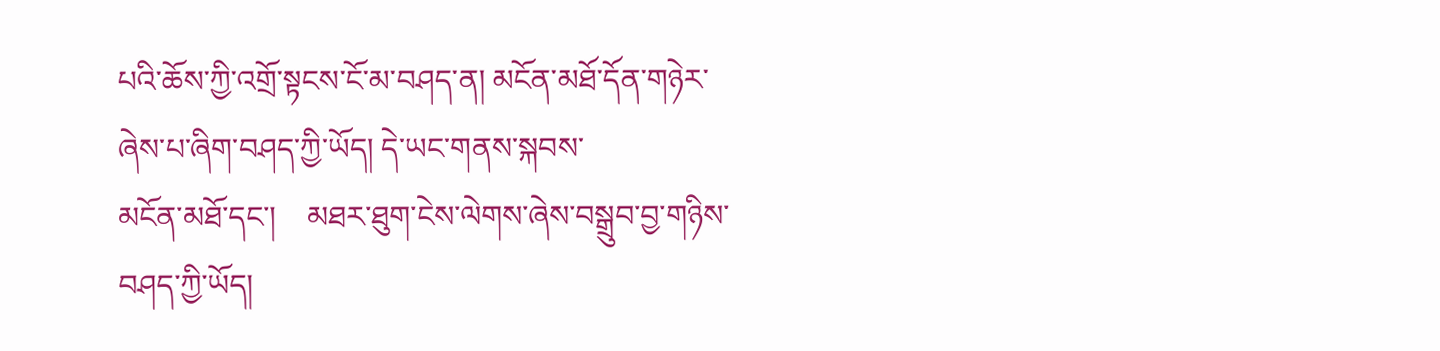པའི་ཆོས་ཀྱི་འགྲོ་སྟངས་ངོ་མ་བཤད་ན། མངོན་མཐོ་དོན་གཉེར་ཞེས་པ་ཞིག་བཤད་ཀྱི་ཡོད། དེ་ཡང་གནས་སྐབས་
མངོན་མཐོ་དང་།    མཐར་ཐུག་ངེས་ལེགས་ཞེས་བསྒྲུབ་བྱ་གཉིས་བཤད་ཀྱི་ཡོད།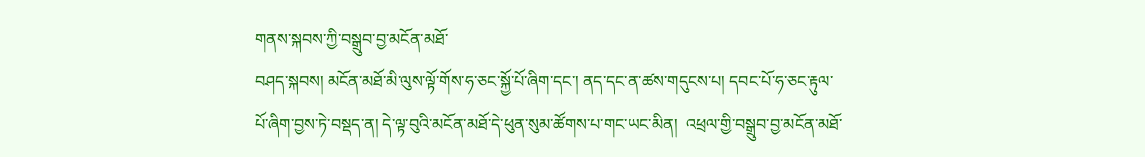གནས་སྐབས་ཀྱི་བསྒྲུབ་བྱ་མངོན་མཐོ་
བཤད་སྐབས། མངོན་མཐོ་མི་ལུས་ལྟོ་གོས་ཧ་ཅང་སྐྱོ་པོ་ཞིག་དང་། ནད་དང་ན་ཚས་གདུངས་པ། དབང་པོ་ཧ་ཅང་རྟུལ་
པོ་ཞིག་བྱས་ཏེ་བསྡད་ན། དེ་ལྟ་བུའི་མངོན་མཐོ་དེ་ཕུན་སུམ་ཚོགས་པ་གང་ཡང་མིན།  འཕྲལ་གྱི་བསྒྲུབ་བྱ་མངོན་མཐོ་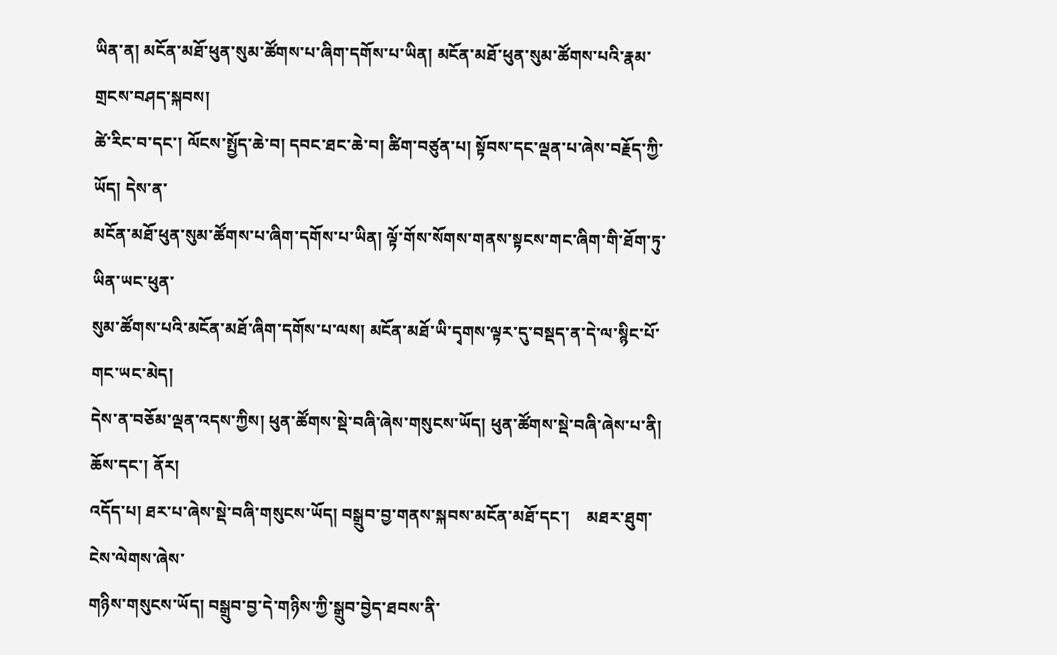ཡིན་ན། མངོན་མཐོ་ཕུན་སུམ་ཚོགས་པ་ཞིག་དགོས་པ་ཡིན། མངོན་མཐོ་ཕུན་སུམ་ཚོགས་པའི་རྣམ་གྲངས་བཤད་སྐབས།
ཚེ་རིང་བ་དང་། ལོངས་སྤྱོད་ཆེ་བ། དབང་ཐང་ཆེ་བ། ཚིག་བཙུན་པ། སྟོབས་དང་ལྡན་པ་ཞེས་བརྗོད་ཀྱི་ཡོད། དེས་ན་
མངོན་མཐོ་ཕུན་སུམ་ཚོགས་པ་ཞིག་དགོས་པ་ཡིན། ལྟོ་གོས་སོགས་གནས་སྟངས་གང་ཞིག་གི་ཐོག་ཏུ་ཡིན་ཡང་ཕུན་
སུམ་ཚོགས་པའི་མངོན་མཐོ་ཞིག་དགོས་པ་ལས། མངོན་མཐོ་ཡི་དྭགས་ལྟར་དུ་བསྡད་ན་དེ་ལ་སྙིང་པོ་གང་ཡང་མེད།
དེས་ན་བཅོམ་ལྡན་འདས་ཀྱིས། ཕུན་ཚོགས་སྡེ་བཞི་ཞེས་གསུངས་ཡོད། ཕུན་ཚོགས་སྡེ་བཞི་ཞེས་པ་ནི། ཆོས་དང་། ནོར།
འདོད་པ། ཐར་པ་ཞེས་སྡེ་བཞི་གསུངས་ཡོད། བསྒྲུབ་བྱ་གནས་སྐབས་མངོན་མཐོ་དང་།    མཐར་ཐུག་ངེས་ལེགས་ཞེས་
གཉིས་གསུངས་ཡོད། བསྒྲུབ་བྱ་དེ་གཉིས་ཀྱི་སྒྲུབ་བྱེད་ཐབས་ནི་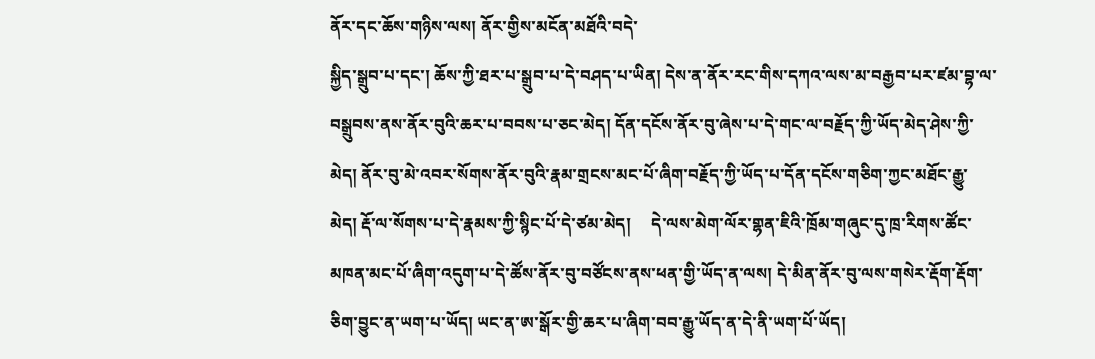ནོར་དང་ཆོས་གཉིས་ལས། ནོར་གྱིས་མངོན་མཐོའི་བདེ་
སྐྱིད་སྒྲུབ་པ་དང་། ཆོས་ཀྱི་ཐར་པ་སྒྲུབ་པ་དེ་བཤད་པ་ཡིན། དེས་ན་ནོར་རང་གིས་དཀའ་ལས་མ་བརྒྱབ་པར་ཛམ་བྷ་ལ་
བསྒྲུབས་ནས་ནོར་བུའི་ཆར་པ་བབས་པ་ཅང་མེད། དོན་དངོས་ནོར་བུ་ཞེས་པ་དེ་གང་ལ་བརྗོད་ཀྱི་ཡོད་མེད་ཤེས་ཀྱི་
མེད། ནོར་བུ་མེ་འབར་སོགས་ནོར་བུའི་རྣམ་གྲངས་མང་པོ་ཞིག་བརྗོད་ཀྱི་ཡོད་པ་དོན་དངོས་གཅིག་ཀྱང་མཐོང་རྒྱུ་
མེད། རྡོ་ལ་སོགས་པ་དེ་རྣམས་ཀྱི་སྙིང་པོ་དེ་ཙམ་མེད།     དེ་ལས་མེག་ལོར་གྷན་ཇིའི་ཁྲོམ་གཞུང་དུ་ཁྲ་རིགས་ཚོང་
མཁན་མང་པོ་ཞིག་འདུག་པ་དེ་ཚོས་ནོར་བུ་བཙོངས་ནས་ཕན་གྱི་ཡོད་ན་ལས། དེ་མིན་ནོར་བུ་ལས་གསེར་རྡོག་རྡོག་
ཅིག་བྱུང་ན་ཡག་པ་ཡོད། ཡང་ན་ཨ་སྒོར་གྱི་ཆར་པ་ཞིག་བབ་རྒྱུ་ཡོད་ན་དེ་ནི་ཡག་པོ་ཡོད།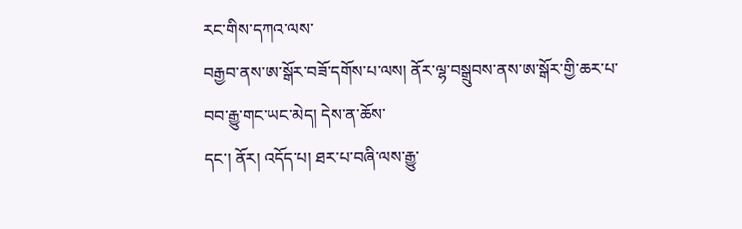རང་གིས་དཀའ་ལས་
བརྒྱབ་ནས་ཨ་སྒོར་བཟོ་དགོས་པ་ལས། ནོར་ལྷ་བསྒྲུབས་ནས་ཨ་སྒོར་གྱི་ཆར་པ་བབ་རྒྱུ་གང་ཡང་མེད། དེས་ན་ཆོས་
དང་། ནོར། འདོད་པ། ཐར་པ་བཞི་ལས་རྒྱུ་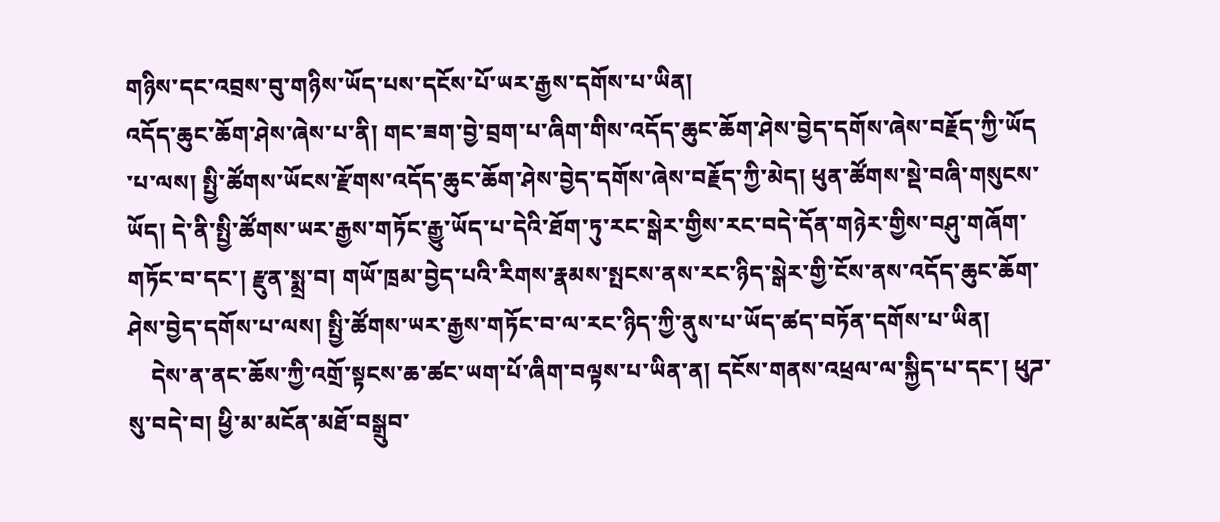གཉིས་དང་འབྲས་བུ་གཉིས་ཡོད་པས་དངོས་པོ་ཡར་རྒྱས་དགོས་པ་ཡིན།
འདོད་ཆུང་ཆོག་ཤེས་ཞེས་པ་ནི། གང་ཟག་བྱེ་བྲག་པ་ཞིག་གིས་འདོད་ཆུང་ཆོག་ཤེས་བྱེད་དགོས་ཞེས་བརྗོད་ཀྱི་ཡོད
་པ་ལས། སྤྱི་ཚོགས་ཡོངས་རྫོགས་འདོད་ཆུང་ཆོག་ཤེས་བྱེད་དགོས་ཞེས་བརྗོད་ཀྱི་མེད། ཕུན་ཚོགས་སྡེ་བཞི་གསུངས་
ཡོད། དེ་ནི་སྤྱི་ཚོགས་ཡར་རྒྱས་གཏོང་རྒྱུ་ཡོད་པ་དེའི་ཐོག་ཏུ་རང་སྒེར་གྱིས་རང་བདེ་དོན་གཉེར་གྱིས་བཤུ་གཞོག་
གཏོང་བ་དང་། རྫུན་སྨྲ་བ། གཡོ་ཁྲམ་བྱེད་པའི་རིགས་རྣམས་སྤངས་ནས་རང་ཉིད་སྒེར་གྱི་ངོས་ནས་འདོད་ཆུང་ཆོག་
ཤེས་བྱེད་དགོས་པ་ལས། སྤྱི་ཚོགས་ཡར་རྒྱས་གཏོང་བ་ལ་རང་ཉིད་ཀྱི་ནུས་པ་ཡོད་ཚད་བཏོན་དགོས་པ་ཡིན།
    དེས་ན་ནང་ཆོས་ཀྱི་འགྲོ་སྟངས་ཆ་ཚང་ཡག་པོ་ཞིག་བལྟས་པ་ཡིན་ན། དངོས་གནས་འཕྲལ་ལ་སྐྱིད་པ་དང་། ཕུཌ་
སུ་བདེ་བ། ཕྱི་མ་མངོན་མཐོ་བསྒྲུབ་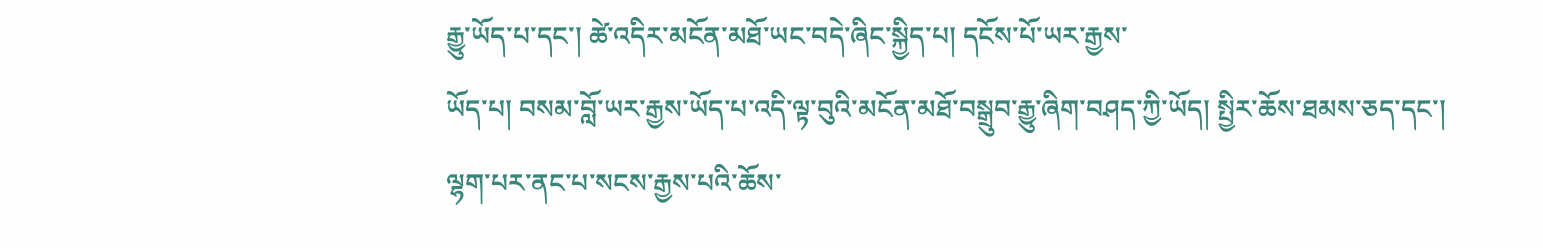རྒྱུ་ཡོད་པ་དང་། ཚེ་འདིར་མངོན་མཐོ་ཡང་བདེ་ཞིང་སྐྱིད་པ། དངོས་པོ་ཡར་རྒྱས་
ཡོད་པ། བསམ་བློ་ཡར་རྒྱས་ཡོད་པ་འདི་ལྟ་བུའི་མངོན་མཐོ་བསྒྲུབ་རྒྱུ་ཞིག་བཤད་ཀྱི་ཡོད། སྤྱིར་ཆོས་ཐམས་ཅད་དང་།
ལྷག་པར་ནང་པ་སངས་རྒྱས་པའི་ཆོས་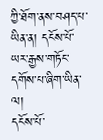ཀྱི་ཐོག་ནས་བཤད་པ་ཡིན་ན། དངོས་པོ་ཡར་རྒྱས་གཏོང་དགོས་པ་ཞིག་ཡིན་ལ།
དངོས་པོ་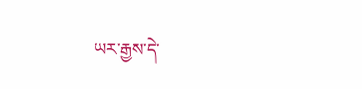ཡར་རྒྱས་དེ་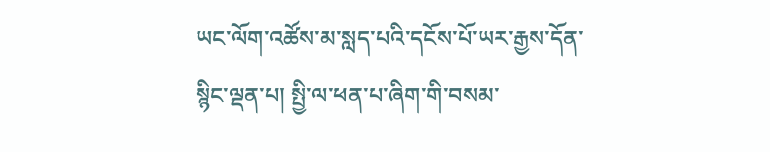ཡང་ལོག་འཚོས་མ་སླད་པའི་དངོས་པོ་ཡར་རྒྱས་དོན་སྙིང་ལྡན་པ། སྤྱི་ལ་ཕན་པ་ཞིག་གི་བསམ་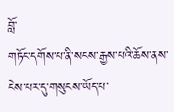བློ་
གཏོང་དགོས་པ་ནི་སངས་རྒྱས་པའི་ཆོས་ནས་ངེས་པར་དུ་གསུངས་ཡོད་པ་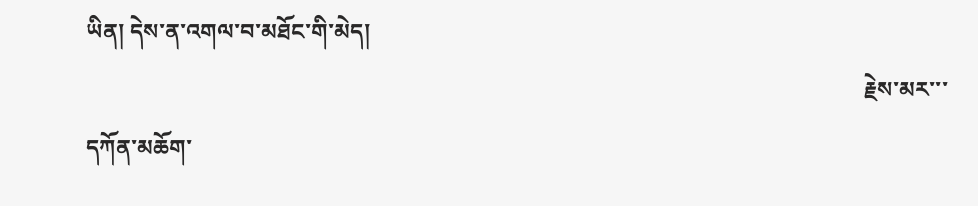ཡིན། དེས་ན་འགལ་བ་མཐོང་གི་མེད།
                                                                                                                                        རྗེས་མར་་་
དཀོན་མཆོག་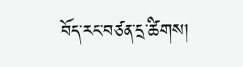བོད་རང་བཙན་དྲ་ཚིགས།